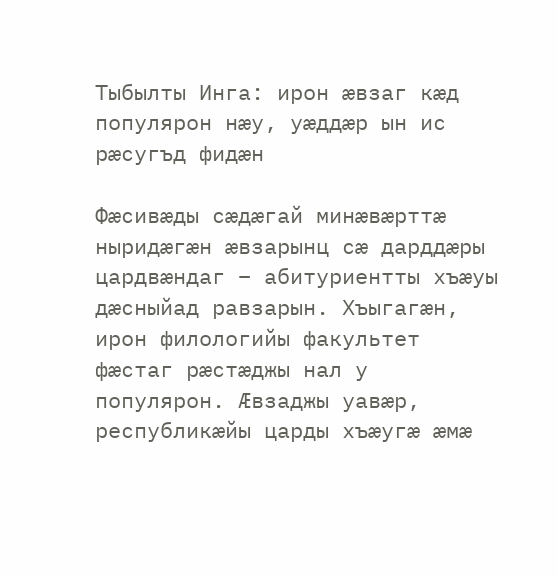Тыбылты Инга: ирон ӕвзаг кӕд популярон нӕу, уӕддӕр ын ис рӕсугъд фидӕн

Фӕсивӕды сӕдӕгай минӕвӕрттӕ ныридӕгӕн ӕвзарынц сӕ дарддӕры цардвӕндаг – абитуриентты хъӕуы дӕсныйад равзарын. Хъыгагӕн, ирон филологийы факультет фӕстаг рӕстӕджы нал у популярон. Æвзаджы уавӕр, республикӕйы царды хъӕугӕ ӕмӕ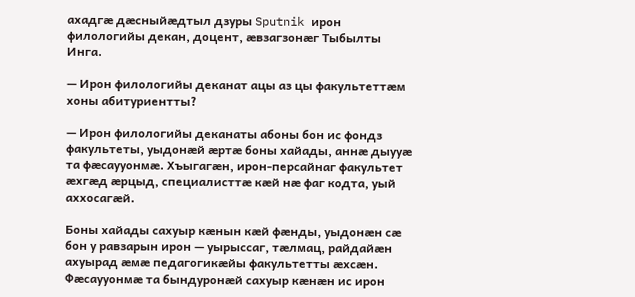ахадгӕ дӕсныйӕдтыл дзуры Sputnik ирон филологийы декан, доцент, ӕвзагзонӕг Тыбылты Инга.

— Ирон филологийы деканат ацы аз цы факультеттӕм хоны абитуриентты?

— Ирон филологийы деканаты абоны бон ис фондз факультеты, уыдонӕй ӕртӕ боны хайады, аннӕ дыууӕ та фӕсаууонмӕ. Хъыгагӕн, ирон-персайнаг факультет ӕхгӕд ӕрцыд, специалисттӕ кӕй нӕ фаг кодта, уый аххосагӕй.

Боны хайады сахуыр кӕнын кӕй фӕнды, уыдонӕн сӕ бон у равзарын ирон — уырыссаг, тӕлмац, райдайӕн ахуырад ӕмӕ педагогикӕйы факультетты ӕхсӕн. Фӕсаууонмӕ та бындуронӕй сахуыр кӕнӕн ис ирон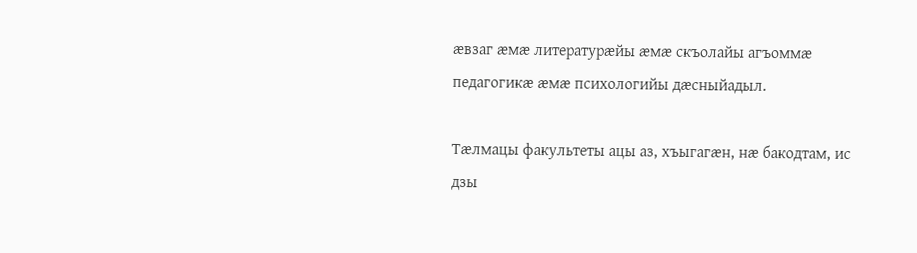ӕвзаг ӕмӕ литературӕйы ӕмӕ скъолайы агъоммӕ педагогикӕ ӕмӕ психологийы дӕсныйадыл.

Тӕлмацы факультеты ацы аз, хъыгагӕн, нӕ бакодтам, ис дзы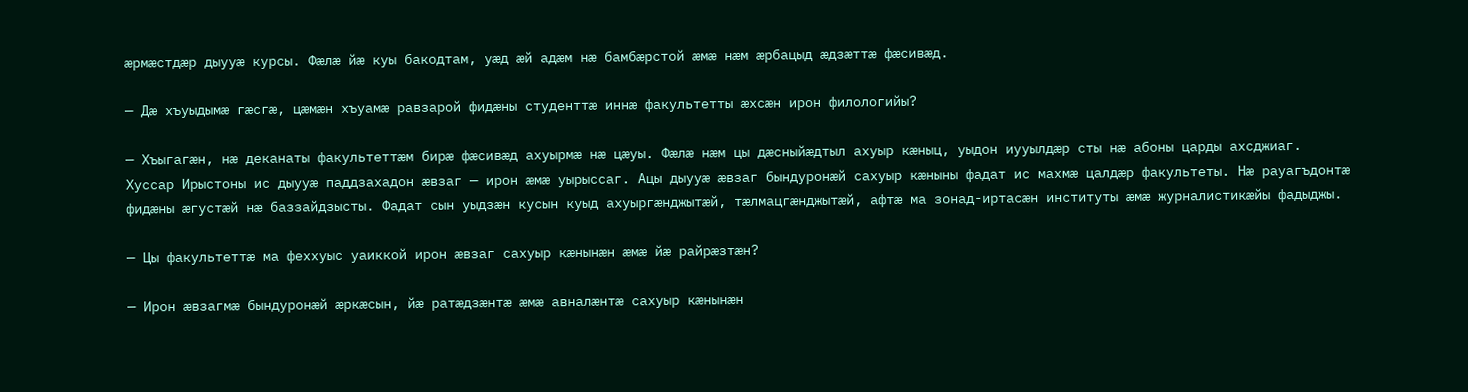ӕрмӕстдӕр дыууӕ курсы. Фӕлӕ йӕ куы бакодтам, уӕд ӕй адӕм нӕ бамбӕрстой ӕмӕ нӕм ӕрбацыд ӕдзӕттӕ фӕсивӕд.

— Дӕ хъуыдымӕ гӕсгӕ, цӕмӕн хъуамӕ равзарой фидӕны студенттӕ иннӕ факультетты ӕхсӕн ирон филологийы?

— Хъыгагӕн, нӕ деканаты факультеттӕм бирӕ фӕсивӕд ахуырмӕ нӕ цӕуы. Фӕлӕ нӕм цы дӕсныйӕдтыл ахуыр кӕныц, уыдон иууылдӕр сты нӕ абоны царды ахсджиаг. Хуссар Ирыстоны ис дыууӕ паддзахадон ӕвзаг — ирон ӕмӕ уырыссаг. Ацы дыууӕ ӕвзаг бындуронӕй сахуыр кӕныны фадат ис махмӕ цалдӕр факультеты. Нӕ рауагъдонтӕ фидӕны ӕгустӕй нӕ баззайдзысты. Фадат сын уыдзӕн кусын куыд ахуыргӕнджытӕй, тӕлмацгӕнджытӕй, афтӕ ма зонад-иртасӕн институты ӕмӕ журналистикӕйы фадыджы.

— Цы факультеттӕ ма феххуыс уаиккой ирон ӕвзаг сахуыр кӕнынӕн ӕмӕ йӕ райрӕзтӕн?

— Ирон ӕвзагмӕ бындуронӕй ӕркӕсын, йӕ ратӕдзӕнтӕ ӕмӕ авналӕнтӕ сахуыр кӕнынӕн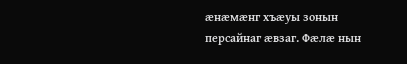ӕнӕмӕнг хъӕуы зонын персайнаг ӕвзаг. Фӕлӕ нын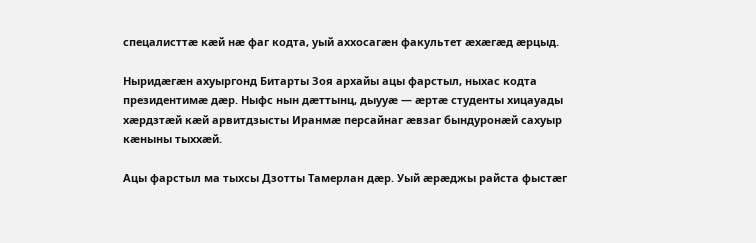спецалисттӕ кӕй нӕ фаг кодта, уый аххосагӕн факультет ӕхӕгӕд ӕрцыд.

Ныридӕгӕн ахуыргонд Битарты Зоя архайы ацы фарстыл, ныхас кодта президентимӕ дӕр. Ныфс нын дӕттынц, дыууӕ — ӕртӕ студенты хицауады хӕрдзтӕй кӕй арвитдзысты Иранмӕ персайнаг ӕвзаг бындуронӕй сахуыр кӕныны тыххӕй.

Ацы фарстыл ма тыхсы Дзотты Тамерлан дӕр. Уый ӕрӕджы райста фыстӕг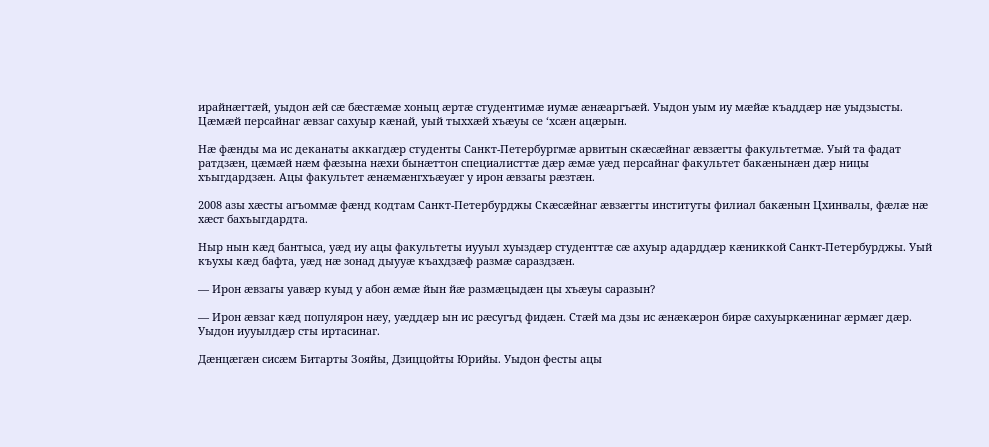ирайнӕгтӕй, уыдон ӕй сӕ бӕстӕмӕ хоныц ӕртӕ студентимӕ иумӕ ӕнӕаргъӕй. Уыдон уым иу мӕйӕ къаддӕр нӕ уыдзысты. Цӕмӕй персайнаг ӕвзаг сахуыр кӕнай, уый тыххӕй хъӕуы се ‘хсӕн ацӕрын.

Нӕ фӕнды ма ис деканаты аккагдӕр студенты Санкт-Петербургмӕ арвитын скӕсӕйнаг ӕвзӕгты факультетмӕ. Уый та фадат ратдзӕн, цӕмӕй нӕм фӕзына нӕхи бынӕттон специалисттӕ дӕр ӕмӕ уӕд персайнаг факультет бакӕнынӕн дӕр ницы хъыгдардзӕн. Ацы факультет ӕнӕмӕнгхъӕуӕг у ирон ӕвзагы рӕзтӕн.

2008 азы хӕсты агъоммӕ фӕнд кодтам Санкт-Петербурджы Скӕсӕйнаг ӕвзӕгты институты филиал бакӕнын Цхинвалы, фӕлӕ нӕ хӕст бахъыгдардта.

Ныр нын кӕд бантыса, уӕд иу ацы факультеты иууыл хуыздӕр студенттӕ сӕ ахуыр адарддӕр кӕниккой Санкт-Петербурджы. Уый къухы кӕд бафта, уӕд нӕ зонад дыууӕ къахдзӕф размӕ сараздзӕн.

— Ирон ӕвзагы уавӕр куыд у абон ӕмӕ йын йӕ размӕцыдӕн цы хъӕуы саразын?

— Ирон ӕвзаг кӕд популярон нӕу, уӕддӕр ын ис рӕсугъд фидӕн. Стӕй ма дзы ис ӕнӕкӕрон бирӕ сахуыркӕнинаг ӕрмӕг дӕр. Уыдон иууылдӕр сты иртасинаг.

Дӕнцӕгӕн сисӕм Битарты Зояйы, Дзиццойты Юрийы. Уыдон фесты ацы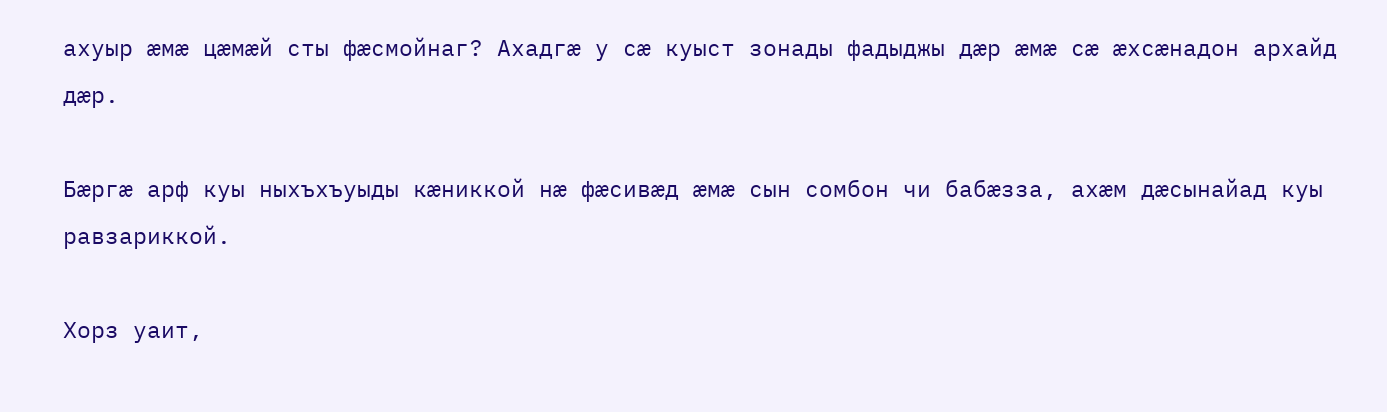ахуыр ӕмӕ цӕмӕй сты фӕсмойнаг? Ахадгӕ у сӕ куыст зонады фадыджы дӕр ӕмӕ сӕ ӕхсӕнадон архайд дӕр.

Бӕргӕ арф куы ныхъхъуыды кӕниккой нӕ фӕсивӕд ӕмӕ сын сомбон чи бабӕзза, ахӕм дӕсынайад куы равзариккой.

Хорз уаит,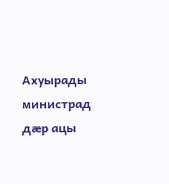Ахуырады министрад дӕр ацы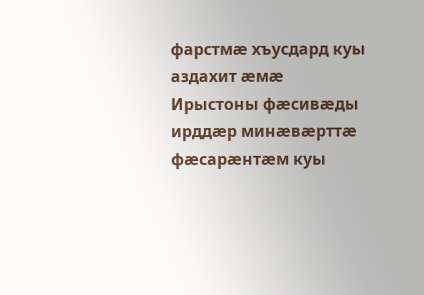фарстмӕ хъусдард куы аздахит ӕмӕ Ирыстоны фӕсивӕды ирддӕр минӕвӕрттӕ фӕсарӕнтӕм куы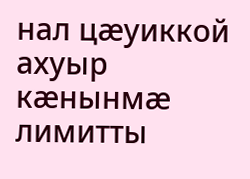нал цӕуиккой ахуыр кӕнынмӕ лимитты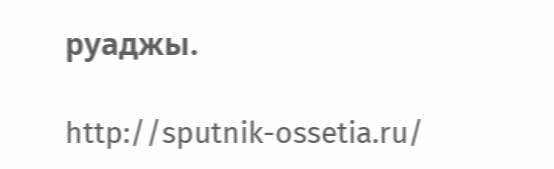руаджы.

http://sputnik-ossetia.ru/